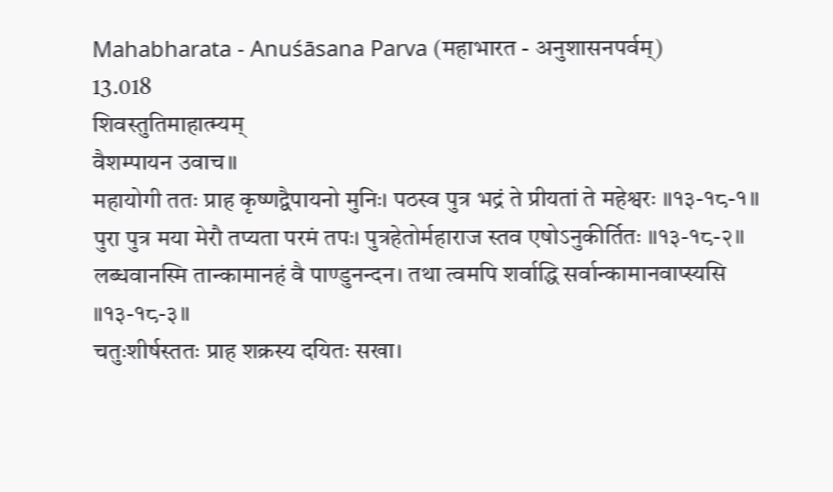Mahabharata - Anuśāsana Parva (महाभारत - अनुशासनपर्वम्)
13.018
शिवस्तुतिमाहात्म्यम्
वैशम्पायन उवाच॥
महायोगी ततः प्राह कृष्णद्वैपायनो मुनिः। पठस्व पुत्र भद्रं ते प्रीयतां ते महेश्वरः ॥१३-१८-१॥
पुरा पुत्र मया मेरौ तप्यता परमं तपः। पुत्रहेतोर्महाराज स्तव एषोऽनुकीर्तितः ॥१३-१८-२॥
लब्धवानस्मि तान्कामानहं वै पाण्डुनन्दन। तथा त्वमपि शर्वाद्धि सर्वान्कामानवाप्स्यसि ॥१३-१८-३॥
चतुःशीर्षस्ततः प्राह शक्रस्य दयितः सखा।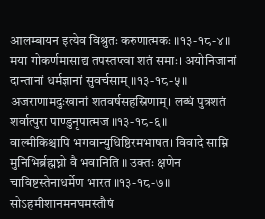आलम्बायन इत्येव विश्रुतः करुणात्मकः ॥१३-१८-४॥
मया गोकर्णमासाद्य तपस्तप्त्वा शतं समाः। अयोनिजानां दान्तानां धर्मज्ञानां सुवर्चसाम् ॥१३-१८-५॥
अजराणामदुःखानां शतवर्षसहस्रिणाम्। लब्धं पुत्रशतं शर्वात्पुरा पाण्डुनृपात्मज ॥१३-१८-६॥
वाल्मीकिश्चापि भगवान्युधिष्ठिरमभाषत। विवादे साम्नि मुनिभिर्ब्रह्मघ्नो वै भवानिति ॥ उक्तः क्षणेन चाविष्टस्तेनाधर्मेण भारत ॥१३-१८-७॥
सोऽहमीशानमनघमस्तौषं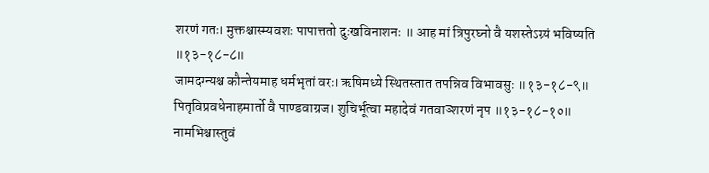शरणं गतः। मुक्तश्चास्म्यवशः पापात्ततो दुःखविनाशनः ॥ आह मां त्रिपुरघ्नो वै यशस्तेऽग्र्यं भविष्यति ॥१३-१८-८॥
जामदग्न्यश्च कौन्तेयमाह धर्मभृतां वरः। ऋषिमध्ये स्थितस्तात तपन्निव विभावसुः ॥१३-१८-९॥
पितृविप्रवधेनाहमार्तो वै पाण्डवाग्रज। शुचिर्भूत्वा महादेवं गतवाञ्शरणं नृप ॥१३-१८-१०॥
नामभिश्चास्तुवं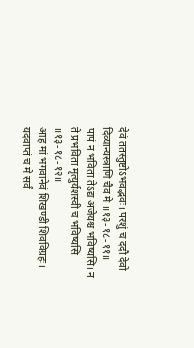देवं ततस्तुष्टोऽभवद्भवः। परशुं च ददौ देवो दिव्यान्यस्त्राणि चैव मे ॥१३-१८-११॥
पापं न भविता तेऽद्य अजेयश्च भविष्यसि। न ते प्रभविता मृत्युर्यशस्वी च भविष्यसि ॥१३-१८-१२॥
आह मां भगवानेवं शिखण्डी शिवविग्रहः। यदवाप्तं च मे सर्वं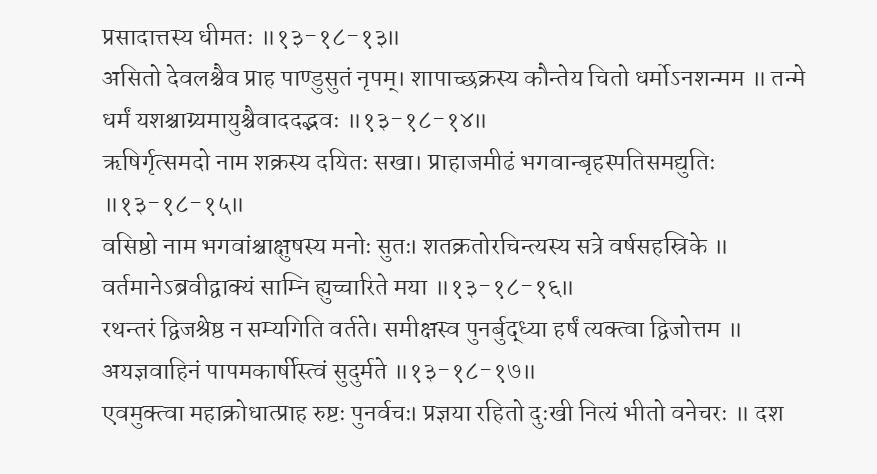प्रसादात्तस्य धीमतः ॥१३-१८-१३॥
असितो देवलश्चैव प्राह पाण्डुसुतं नृपम्। शापाच्छक्रस्य कौन्तेय चितो धर्मोऽनशन्मम ॥ तन्मे धर्मं यशश्चाग्र्यमायुश्चैवाददद्भवः ॥१३-१८-१४॥
ऋषिर्गृत्समदो नाम शक्रस्य दयितः सखा। प्राहाजमीढं भगवान्बृहस्पतिसमद्युतिः ॥१३-१८-१५॥
वसिष्ठो नाम भगवांश्चाक्षुषस्य मनोः सुतः। शतक्रतोरचिन्त्यस्य सत्रे वर्षसहस्रिके ॥ वर्तमानेऽब्रवीद्वाक्यं साम्नि ह्युच्चारिते मया ॥१३-१८-१६॥
रथन्तरं द्विजश्रेष्ठ न सम्यगिति वर्तते। समीक्षस्व पुनर्बुद्ध्या हर्षं त्यक्त्वा द्विजोत्तम ॥ अयज्ञवाहिनं पापमकार्षीस्त्वं सुदुर्मते ॥१३-१८-१७॥
एवमुक्त्वा महाक्रोधात्प्राह रुष्टः पुनर्वचः। प्रज्ञया रहितो दुःखी नित्यं भीतो वनेचरः ॥ दश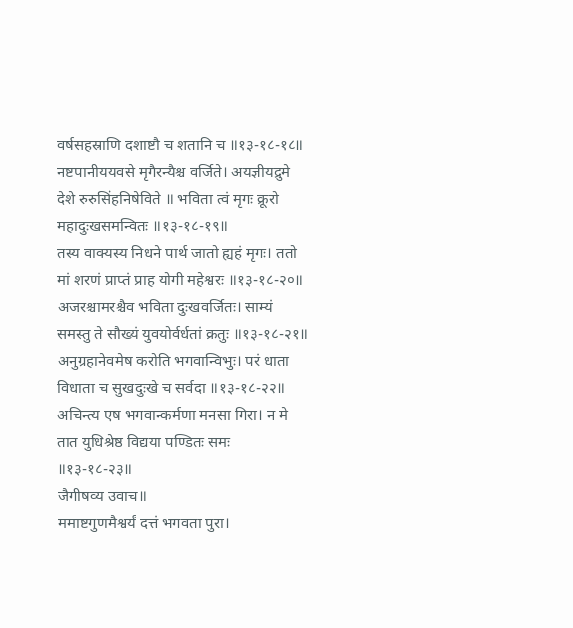वर्षसहस्राणि दशाष्टौ च शतानि च ॥१३-१८-१८॥
नष्टपानीययवसे मृगैरन्यैश्च वर्जिते। अयज्ञीयद्रुमे देशे रुरुसिंहनिषेविते ॥ भविता त्वं मृगः क्रूरो महादुःखसमन्वितः ॥१३-१८-१९॥
तस्य वाक्यस्य निधने पार्थ जातो ह्यहं मृगः। ततो मां शरणं प्राप्तं प्राह योगी महेश्वरः ॥१३-१८-२०॥
अजरश्चामरश्चैव भविता दुःखवर्जितः। साम्यं समस्तु ते सौख्यं युवयोर्वर्धतां क्रतुः ॥१३-१८-२१॥
अनुग्रहानेवमेष करोति भगवान्विभुः। परं धाता विधाता च सुखदुःखे च सर्वदा ॥१३-१८-२२॥
अचिन्त्य एष भगवान्कर्मणा मनसा गिरा। न मे तात युधिश्रेष्ठ विद्यया पण्डितः समः ॥१३-१८-२३॥
जैगीषव्य उवाच॥
ममाष्टगुणमैश्वर्यं दत्तं भगवता पुरा।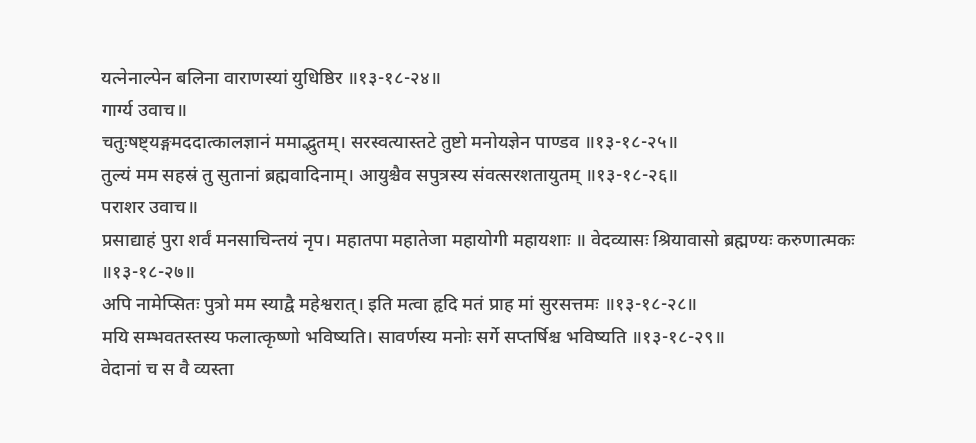यत्नेनाल्पेन बलिना वाराणस्यां युधिष्ठिर ॥१३-१८-२४॥
गार्ग्य उवाच॥
चतुःषष्ट्यङ्गमददात्कालज्ञानं ममाद्भुतम्। सरस्वत्यास्तटे तुष्टो मनोयज्ञेन पाण्डव ॥१३-१८-२५॥
तुल्यं मम सहस्रं तु सुतानां ब्रह्मवादिनाम्। आयुश्चैव सपुत्रस्य संवत्सरशतायुतम् ॥१३-१८-२६॥
पराशर उवाच॥
प्रसाद्याहं पुरा शर्वं मनसाचिन्तयं नृप। महातपा महातेजा महायोगी महायशाः ॥ वेदव्यासः श्रियावासो ब्रह्मण्यः करुणात्मकः ॥१३-१८-२७॥
अपि नामेप्सितः पुत्रो मम स्याद्वै महेश्वरात्। इति मत्वा हृदि मतं प्राह मां सुरसत्तमः ॥१३-१८-२८॥
मयि सम्भवतस्तस्य फलात्कृष्णो भविष्यति। सावर्णस्य मनोः सर्गे सप्तर्षिश्च भविष्यति ॥१३-१८-२९॥
वेदानां च स वै व्यस्ता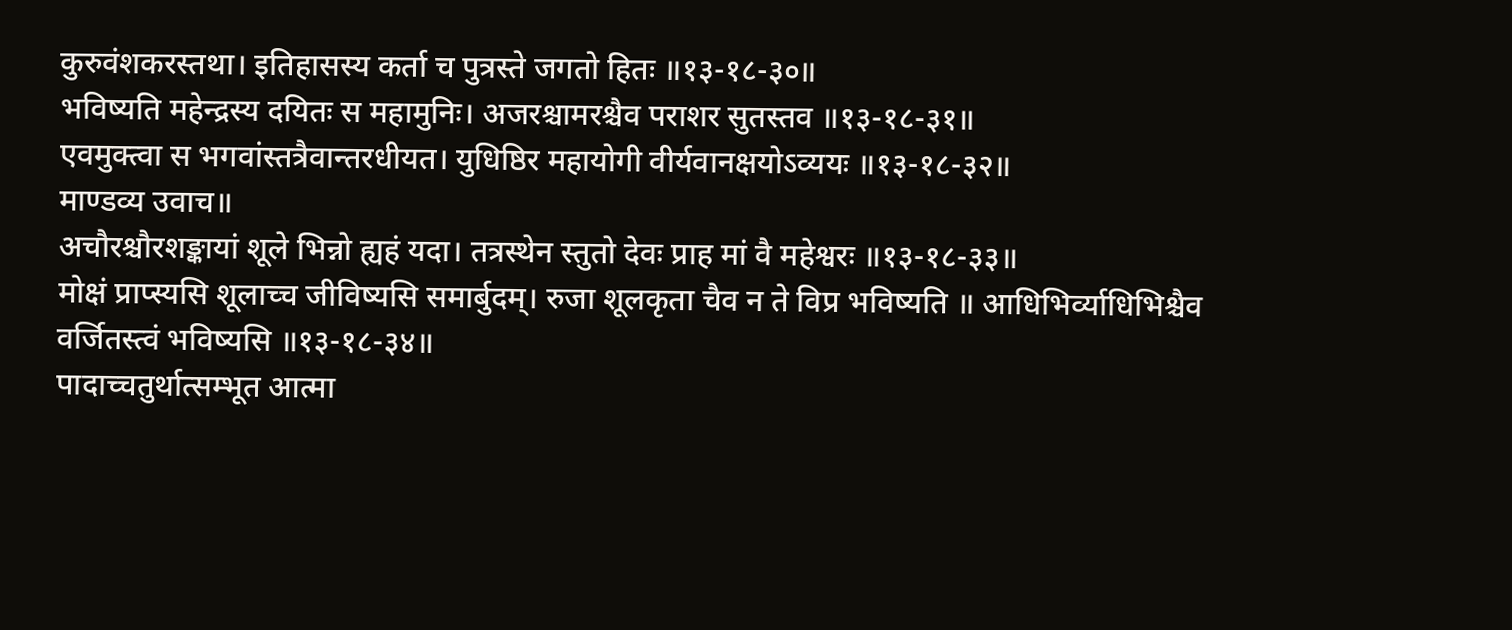कुरुवंशकरस्तथा। इतिहासस्य कर्ता च पुत्रस्ते जगतो हितः ॥१३-१८-३०॥
भविष्यति महेन्द्रस्य दयितः स महामुनिः। अजरश्चामरश्चैव पराशर सुतस्तव ॥१३-१८-३१॥
एवमुक्त्वा स भगवांस्तत्रैवान्तरधीयत। युधिष्ठिर महायोगी वीर्यवानक्षयोऽव्ययः ॥१३-१८-३२॥
माण्डव्य उवाच॥
अचौरश्चौरशङ्कायां शूले भिन्नो ह्यहं यदा। तत्रस्थेन स्तुतो देवः प्राह मां वै महेश्वरः ॥१३-१८-३३॥
मोक्षं प्राप्स्यसि शूलाच्च जीविष्यसि समार्बुदम्। रुजा शूलकृता चैव न ते विप्र भविष्यति ॥ आधिभिर्व्याधिभिश्चैव वर्जितस्त्वं भविष्यसि ॥१३-१८-३४॥
पादाच्चतुर्थात्सम्भूत आत्मा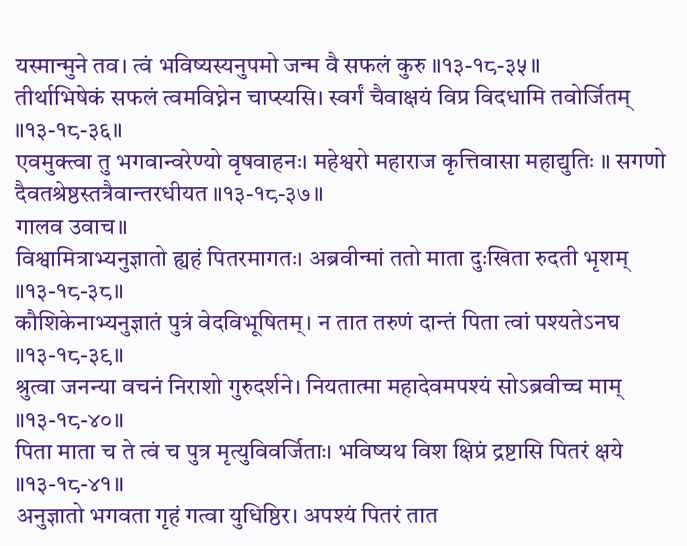यस्मान्मुने तव। त्वं भविष्यस्यनुपमो जन्म वै सफलं कुरु ॥१३-१८-३५॥
तीर्थाभिषेकं सफलं त्वमविघ्नेन चाप्स्यसि। स्वर्गं चैवाक्षयं विप्र विदधामि तवोर्जितम् ॥१३-१८-३६॥
एवमुक्त्वा तु भगवान्वरेण्यो वृषवाहनः। महेश्वरो महाराज कृत्तिवासा महाद्युतिः ॥ सगणो दैवतश्रेष्ठस्तत्रैवान्तरधीयत ॥१३-१८-३७॥
गालव उवाच॥
विश्वामित्राभ्यनुज्ञातो ह्यहं पितरमागतः। अब्रवीन्मां ततो माता दुःखिता रुदती भृशम् ॥१३-१८-३८॥
कौशिकेनाभ्यनुज्ञातं पुत्रं वेदविभूषितम्। न तात तरुणं दान्तं पिता त्वां पश्यतेऽनघ ॥१३-१८-३९॥
श्रुत्वा जनन्या वचनं निराशो गुरुदर्शने। नियतात्मा महादेवमपश्यं सोऽब्रवीच्च माम् ॥१३-१८-४०॥
पिता माता च ते त्वं च पुत्र मृत्युविवर्जिताः। भविष्यथ विश क्षिप्रं द्रष्टासि पितरं क्षये ॥१३-१८-४१॥
अनुज्ञातो भगवता गृहं गत्वा युधिष्ठिर। अपश्यं पितरं तात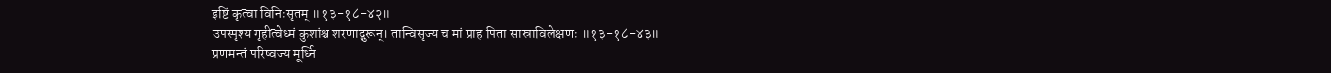इष्टिं कृत्वा विनिःसृतम् ॥१३-१८-४२॥
उपस्पृश्य गृहीत्वेध्मं कुशांश्च शरणाद्गुरून्। तान्विसृज्य च मां प्राह पिता सास्राविलेक्षणः ॥१३-१८-४३॥
प्रणमन्तं परिष्वज्य मूर्ध्नि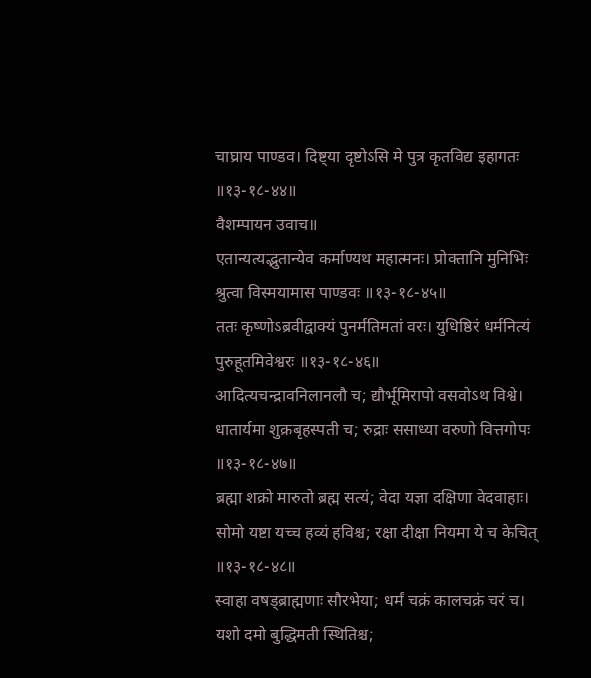चाघ्राय पाण्डव। दिष्ट्या दृष्टोऽसि मे पुत्र कृतविद्य इहागतः ॥१३-१८-४४॥
वैशम्पायन उवाच॥
एतान्यत्यद्भुतान्येव कर्माण्यथ महात्मनः। प्रोक्तानि मुनिभिः श्रुत्वा विस्मयामास पाण्डवः ॥१३-१८-४५॥
ततः कृष्णोऽब्रवीद्वाक्यं पुनर्मतिमतां वरः। युधिष्ठिरं धर्मनित्यं पुरुहूतमिवेश्वरः ॥१३-१८-४६॥
आदित्यचन्द्रावनिलानलौ च; द्यौर्भूमिरापो वसवोऽथ विश्वे। धातार्यमा शुक्रबृहस्पती च; रुद्राः ससाध्या वरुणो वित्तगोपः ॥१३-१८-४७॥
ब्रह्मा शक्रो मारुतो ब्रह्म सत्यं; वेदा यज्ञा दक्षिणा वेदवाहाः। सोमो यष्टा यच्च हव्यं हविश्च; रक्षा दीक्षा नियमा ये च केचित् ॥१३-१८-४८॥
स्वाहा वषड्ब्राह्मणाः सौरभेया; धर्मं चक्रं कालचक्रं चरं च। यशो दमो बुद्धिमती स्थितिश्च;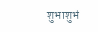शुभाशुभं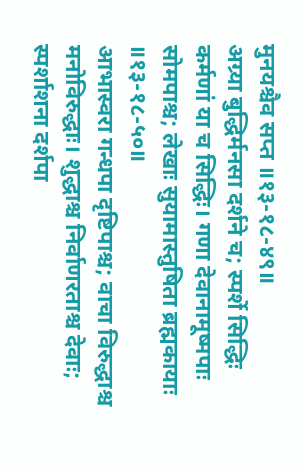मुनयश्चैव सप्त ॥१३-१८-४९॥
अग्र्या बुद्धिर्मनसा दर्शने च; स्पर्शे सिद्धिः कर्मणां या च सिद्धिः। गणा देवानामूष्मपाः सोमपाश्च; लेखाः सुयामास्तुषिता ब्रह्मकायाः ॥१३-१८-५०॥
आभास्वरा गन्धपा दृष्टिपाश्च; वाचा विरुद्धाश्च मनोविरुद्धाः। शुद्धाश्च निर्वाणरताश्च देवाः; स्पर्शाशना दर्शपा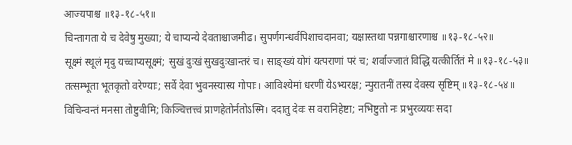आज्यपाश्च ॥१३-१८-५१॥
चिन्तागता ये च देवेषु मुख्या; ये चाप्यन्ये देवताश्चाजमीढ। सुपर्णगन्धर्वपिशाचदानवा; यक्षास्तथा पन्नगाश्चारणाश्च ॥१३-१८-५२॥
सूक्ष्मं स्थूलं मृदु यच्चाप्यसूक्ष्मं; सुखं दुःखं सुखदुःखान्तरं च। साङ्ख्यं योगं यत्पराणां परं च; शर्वाज्जातं विद्धि यत्कीर्तितं मे ॥१३-१८-५३॥
तत्सम्भूता भूतकृतो वरेण्याः; सर्वे देवा भुवनस्यास्य गोपाः। आविश्येमां धरणीं येऽभ्यरक्ष; न्पुरातनीं तस्य देवस्य सृष्टिम् ॥१३-१८-५४॥
विचिन्वन्तं मनसा तोष्टुवीमि; किञ्चित्तत्त्वं प्राणहेतोर्नतोऽस्मि। ददातु देवः स वरानिहेष्टा; नभिष्टुतो नः प्रभुरव्ययः सदा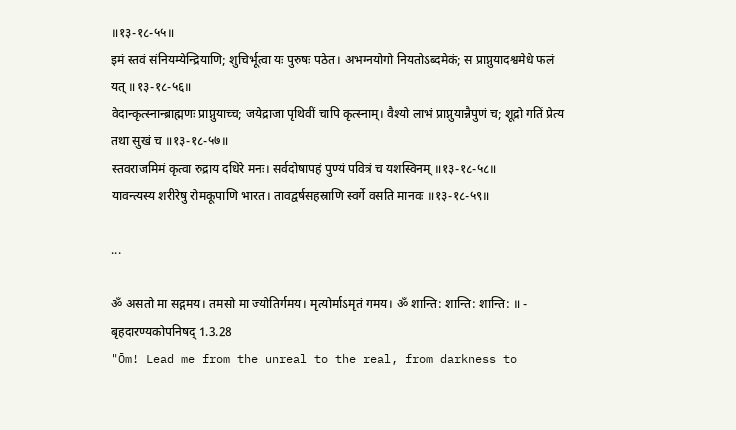॥१३-१८-५५॥
इमं स्तवं संनियम्येन्द्रियाणि; शुचिर्भूत्वा यः पुरुषः पठेत। अभग्नयोगो नियतोऽब्दमेकं; स प्राप्नुयादश्वमेधे फलं यत् ॥१३-१८-५६॥
वेदान्कृत्स्नान्ब्राह्मणः प्राप्नुयाच्च; जयेद्राजा पृथिवीं चापि कृत्स्नाम्। वैश्यो लाभं प्राप्नुयान्नैपुणं च; शूद्रो गतिं प्रेत्य तथा सुखं च ॥१३-१८-५७॥
स्तवराजमिमं कृत्वा रुद्राय दधिरे मनः। सर्वदोषापहं पुण्यं पवित्रं च यशस्विनम् ॥१३-१८-५८॥
यावन्त्यस्य शरीरेषु रोमकूपाणि भारत। तावद्वर्षसहस्राणि स्वर्गे वसति मानवः ॥१३-१८-५९॥

...

ॐ असतो मा सद्गमय। तमसो मा ज्योतिर्गमय। मृत्योर्माऽमृतं गमय। ॐ शान्ति: शान्ति: शान्ति: ॥ - बृहदारण्यकोपनिषद् 1.3.28
"Ōm! Lead me from the unreal to the real, from darkness to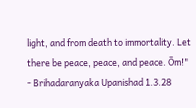light, and from death to immortality. Let there be peace, peace, and peace. Ōm!" - Brihadaranyaka Upanishad 1.3.28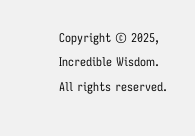Copyright © 2025, Incredible Wisdom.
All rights reserved.